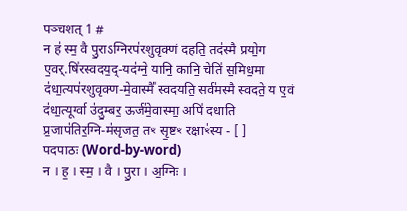पञ्चशत् 1 #
न ह॑ स्म॒ वै पु॒राऽग्निरप॑रशुवृक्णं दहति॒ तद॑स्मै प्रयो॒ग ए॒वर्.षि॑रस्वदय॒द्-यद॑ग्ने॒ यानि॒ कानि॒ चेति॑ स॒मिध॒मा द॑धा॒त्यप॑रशुवृक्ण-मे॒वास्मै᳚ स्वदयति॒ सर्व॑मस्मै स्वदते॒ य ए॒वं द॑धा॒त्यूर्ग्वा उ॑दु॒म्बर॒ ऊर्ज॑मे॒वास्मा॒ अपि॑ दधाति प्र॒जाप॑तिर॒ग्नि-म॑सृजत॒ तꣳ सृ॒ष्टꣳ रक्षाꣳ॑स्य - [ ]
पदपाठः (Word-by-word)
न । ह॒ । स्म॒ । वै । पु॒रा । अ॒ग्निः ।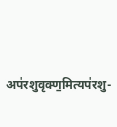अप॑रशुवृक्ण॒मित्यप॑रशु-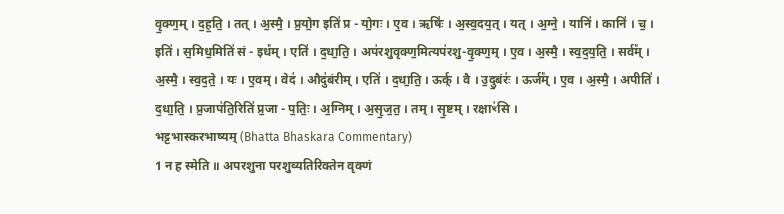वृ॒क्ण॒म् । द॒ह॒ति॒ । तत् । अ॒स्मै॒ । प्र॒यो॒ग इति॑ प्र - यो॒गः । ए॒व । ऋषिः॑ । अ॒स्व॒दय॒त् । यत् । अ॒ग्ने॒ । यानि॑ । कानि॑ । च॒ । इति॑ । स॒मिध॒मिति॑ सं - इध᳚म् । एति॑ । द॒धा॒ति॒ । अप॑रशुवृक्ण॒मित्यप॑रशु-वृ॒क्ण॒म् । ए॒व । अ॒स्मै॒ । स्व॒द॒य॒ति॒ । सर्व᳚म् । अ॒स्मै॒ । स्व॒द॒ते॒ । यः । ए॒वम् । वेद॑ । औदु॑बंरीम् । एति॑ । द॒धा॒ति॒ । ऊर्क् । वै । उ॒दु॒बंरः॑ । ऊर्ज᳚म् । ए॒व । अ॒स्मै॒ । अपीति॑ । द॒धा॒ति॒ । प्र॒जाप॑ति॒रिति॑ प्र॒जा - प॒तिः॒ । अ॒ग्निम् । अ॒सृ॒ज॒त॒ । तम् । सृ॒ष्टम् । रक्षाꣳ॑सि ।
भट्टभास्करभाष्यम् (Bhatta Bhaskara Commentary)
1 न ह स्मेति ॥ अपरशुना परशुव्यतिरिक्तेन वृक्णं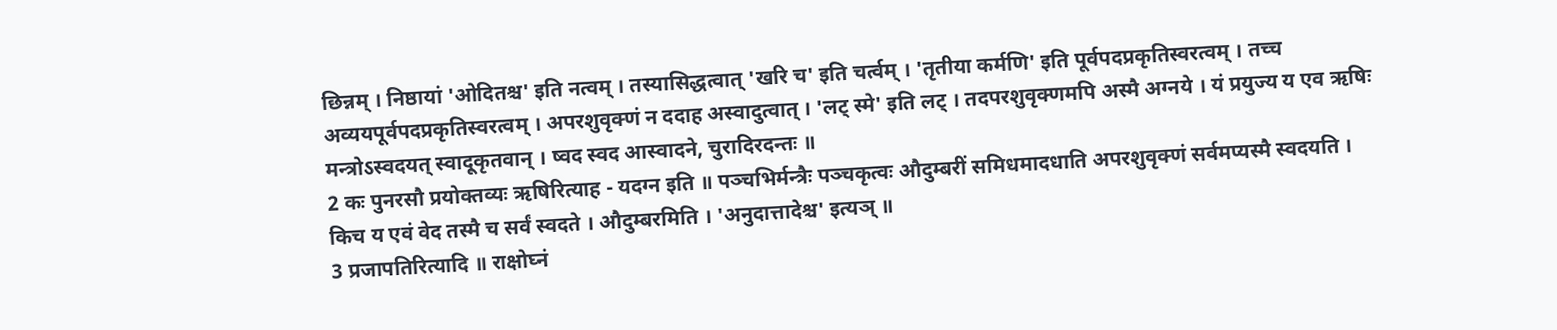छिन्नम् । निष्ठायां 'ओदितश्च' इति नत्वम् । तस्यासिद्धत्वात् 'खरि च' इति चर्त्वम् । 'तृतीया कर्मणि' इति पूर्वपदप्रकृतिस्वरत्वम् । तच्च अव्ययपूर्वपदप्रकृतिस्वरत्वम् । अपरशुवृक्णं न ददाह अस्वादुत्वात् । 'लट् स्मे' इति लट् । तदपरशुवृक्णमपि अस्मै अग्नये । यं प्रयुज्य य एव ऋषिः मन्त्रोऽस्वदयत् स्वादूकृतवान् । ष्वद स्वद आस्वादने, चुरादिरदन्तः ॥
2 कः पुनरसौ प्रयोक्तव्यः ऋषिरित्याह - यदग्न इति ॥ पञ्चभिर्मन्त्रैः पञ्चकृत्वः औदुम्बरीं समिधमादधाति अपरशुवृक्णं सर्वमप्यस्मै स्वदयति । किच य एवं वेद तस्मै च सर्वं स्वदते । औदुम्बरमिति । 'अनुदात्तादेश्च' इत्यञ् ॥
3 प्रजापतिरित्यादि ॥ राक्षोघ्नं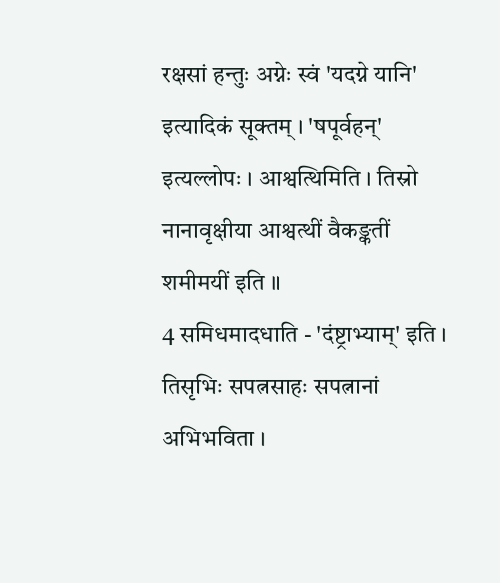रक्षसां हन्तुः अग्नेः स्वं 'यदग्ने यानि' इत्यादिकं सूक्तम् । 'षपूर्वहन्' इत्यल्लोपः । आश्वत्थिमिति । तिस्रो नानावृक्षीया आश्वत्थीं वैकङ्कतीं शमीमयीं इति ॥
4 समिधमादधाति - 'दंष्ट्राभ्याम्' इति । तिसृभिः सपत्नसाहः सपत्नानां अभिभविता ।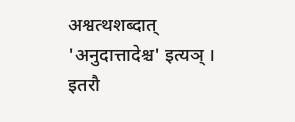अश्वत्थशब्दात् 'अनुदात्तादेश्च' इत्यञ् । इतरौ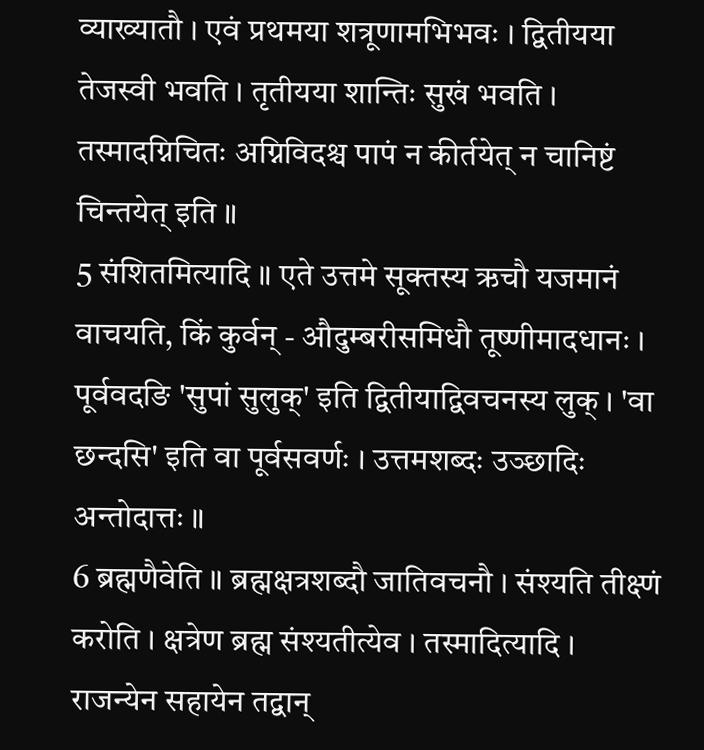व्याख्यातौ । एवं प्रथमया शत्रूणामभिभवः । द्वितीयया तेजस्वी भवति । तृतीयया शान्तिः सुखं भवति । तस्मादग्निचितः अग्निविदश्च पापं न कीर्तयेत् न चानिष्टं चिन्तयेत् इति ॥
5 संशितमित्यादि ॥ एते उत्तमे सूक्तस्य ऋचौ यजमानं वाचयति, किं कुर्वन् - औदुम्बरीसमिधौ तूष्णीमादधानः । पूर्ववदङि 'सुपां सुलुक्' इति द्वितीयाद्विवचनस्य लुक् । 'वा छन्दसि' इति वा पूर्वसवर्णः । उत्तमशब्दः उञ्छादिः अन्तोदात्तः ॥
6 ब्रह्मणैवेति ॥ ब्रह्मक्षत्रशब्दौ जातिवचनौ । संश्यति तीक्ष्णं करोति । क्षत्रेण ब्रह्म संश्यतीत्येव । तस्मादित्यादि । राजन्येन सहायेन तद्वान्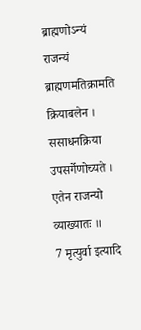ब्राह्मणोऽन्यं राजन्यं ब्राह्मणमतिक्रामति क्रियाबलेन । ससाधनक्रिया उपसर्गेणोच्यते । एतेन राजन्यो व्याख्यातः ॥
7 मृत्युर्वा इत्यादि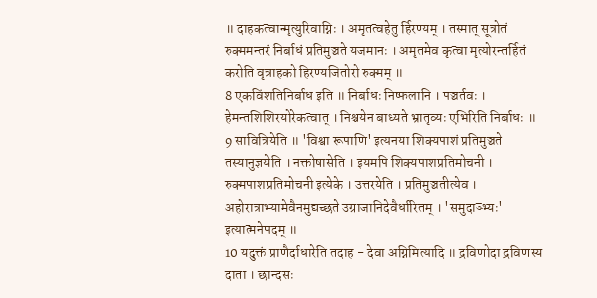॥ दाहकत्वान्मृत्युरिवाग्निः । अमृतत्वहेतु र्हिरण्यम् । तस्मात् सूत्रोतं रुक्ममन्तरं निर्बाधं प्रतिमुञ्चते यजमानः । अमृतमेव कृत्वा मृत्योरन्तर्हितं करोति वृत्राहको हिरण्यजितोरो रुक्मम् ॥
8 एकविंशतिनिर्बाध इति ॥ निर्बाधः निष्फलानि । पञ्चर्तवः । हेमन्तशिशिरयोरेकत्वात् । निश्चयेन बाध्यते भ्रातृव्यः एभिरिति निर्बाधः ॥
9 सावित्रियेति ॥ 'विश्वा रूपाणि' इत्यनया शिक्यपाशं प्रतिमुञ्चते तस्यानुज्ञयेति । नक्तोषासेति । इयमपि शिक्यपाशप्रतिमोचनी । रुक्मपाशप्रतिमोचनी इत्येके । उत्तरयेति । प्रतिमुञ्चतीत्येव । अहोरात्राभ्यामेवैनमुद्यच्छते उग्राजानिदेवैर्धारितम् । 'समुदाञ्भ्यः' इत्यात्मनेपदम् ॥
10 यदुक्तं प्राणैर्दाधारेति तदाह - देवा अग्निमित्यादि ॥ द्रविणोदा द्रविणस्य दाता । छान्दसः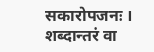सकारोपजनः । शब्दान्तरं वा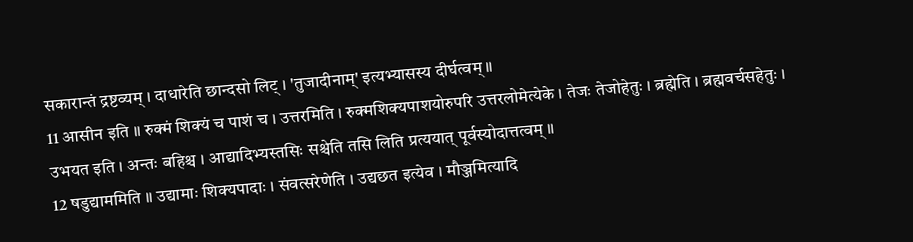सकारान्तं द्रष्टव्यम् । दाधारेति छान्दसो लिट् । 'तुजादीनाम्' इत्यभ्यासस्य दीर्घत्वम् ॥
11 आसीन इति ॥ रुक्मं शिक्यं च पाशं च । उत्तरमिति । रुक्मशिक्यपाशयोरुपरि उत्तरलोमेत्येके । तेजः तेजोहेतुः । ब्रह्मेति । ब्रह्मवर्चसहेतुः । उभयत इति । अन्तः बहिश्च । आद्यादिभ्यस्तसिः सश्चेति तसि लिति प्रत्ययात् पूर्वस्योदात्तत्वम् ॥
12 षडुद्याममिति ॥ उद्यामाः शिक्यपादाः । संवत्सरेणेति । उद्यछत इत्येव । मौञ्जमित्यादि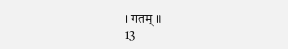। गतम् ॥
13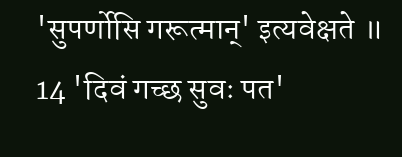'सुपर्णोसि गरूत्मान्' इत्यवेक्षते ॥
14 'दिवं गच्छ सुवः पत'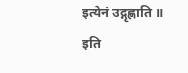इत्येनं उद्गृह्णाति ॥
इति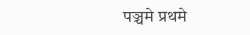पञ्चमे प्रथमे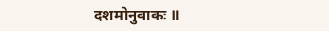दशमोनुवाकः ॥